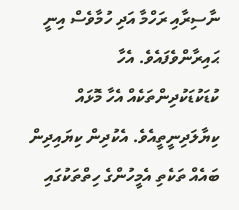ނާސިރާއި ރަހްމާ އަދި ހުމާވެސް އިނީ ޙައިރާންވެފައެވެ. އެހާ ކުޑަކުޑަކުދިންތަކެއް އެހާ މޮޅައް ކިޔާލަދިނީތީއެވެ. އެކުދިން ކިޔައިދިން ބައެއް ތަކެތި އެމީހުންގެ ހިތްތަކުގައި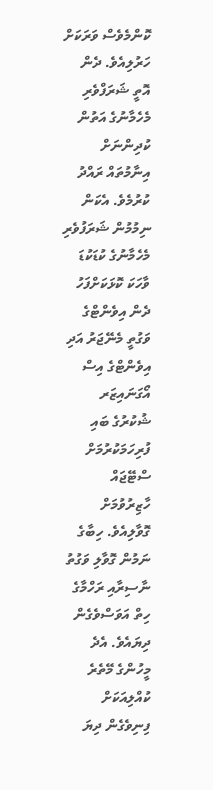ކޮންމެވެސް ވަރަކަށް ހަރުލިއެވެ. ދެން އޮތީ ޝަރަފްވެރި މެހެމާނުގެ އަތުން ކުދިންނަށް އިނާމުތައް ރައްދު ކުރުމެވެ. އެކަން ނިމުމުން ޝަރަފުވެރި މެހެމާނުގެ ކުޑަކުޑަ ވާހަކަ ކޮޅަކަށްފަހު ދެން އިވެންޓްގެ ވަގުތީ މެނޭޖަރު އަދި އިވެންޓްގެ އިސް އޯގަނައިޒަރ ޝުކުރުގެ ބައި ފުރިހަމަކުރުމަށް ސްޓޭޖައް ހާޒިރުވުމަށް ގޮވާލިއެވެ. ހިބާގެ ނަމުން ގޮވާލި ވަގުތު ނާސިރާއި ރަހްމާގެ ހިތް އަވަސްވެގެން ދިޔައެވެ. އެދެ މީހުންގެ މޭތެރެ ކުއްލިއަކަށް ފިނިވެގެން ދިޔަ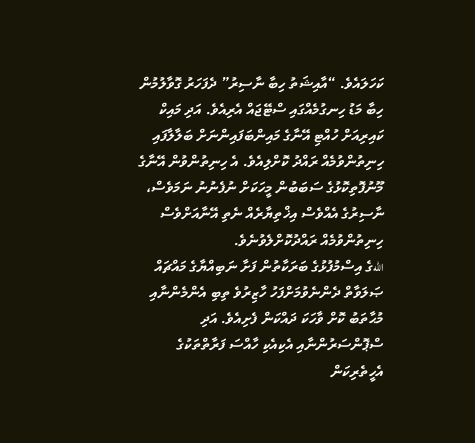ކަހަލައެވެ. “އާއިޝަތު ހިބާ ނާސިރު” ދެފަހަރު ގޮވާލުމުން ހިބާ މަޑު ހިނގުމެއްގައި ސްޓޭޖައް އެރިއެވެ. އަދި މައިކް ކައިރިއަށް ހުއްޓި އޭނާގެ މައިންބަފައިންނަށް ބަލާލާފައި ހިނިތުންވުމެއް ރައްދު ކޮށްލިއެވެ. އެ ހިނިތުންވުން އޭނާގެ މޫނުފޮތިކޮޅުގެ ސަބަބުން މީހަކަށް ނުފެނުނު ނަމަވެސް، ނާސިރުގެ އެއްވެސް އިޚްތިޔާރެއް ނެތި އޭނާއަށްވެސް ހިނިތުންވުމެއް ރައްދުކޮށްލެވުނެވެ.
اللهގެ އިސްމުފުޅުގެ ބަރަކާތުން ފަށާ ނަބިއްޔާގެ މައްޗައް ޞަލަވާތް ދެންނެވުމަށްފަހު ހާޒިރުވެ ތިބި އެންމެންނާއި މުޙާތަބު ކޮށް ވާހަކަ ދައްކަން ފެށިއެވެ. އަދި ސްޕޮންސަރުންނާއި އެކިއެކި ހާއްސަ ފަރާތްތަކުގެ އެހީތެރިކަން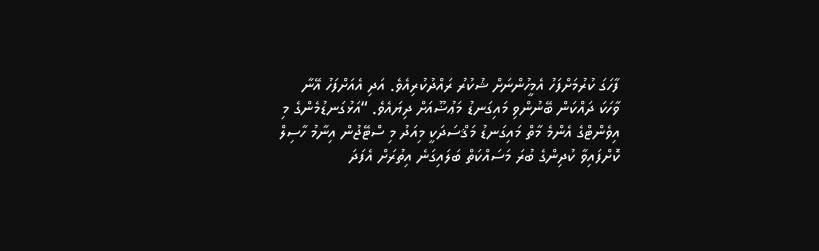ފާހަގަ ކުރުމަށްފަހު އެމީހުންނަށް ޝުކުރު ރައްދުކުރިއެވެ. އަދި އެއަށްފަހު އޭނާ ވާހަކަ ދައްކަން ބޭނުންވި މައިގަނޑު މަޢުޟޫއަށް ދިޔައެވެ. “އަޅުގަނޑުމެންގެ މި އިވެންޓްގެ އެންމެ މާތް މައިގަނޑު މަޤްސަދަކީ މިއަދު މި ސްޓޭޖުން އިނާމު ހާސިލް ކޮށްފައިވާ ކުދިންގެ ބުރަ މަސައްކަތް ބަލައިގަނެ އިތުރަށް އެފަދަ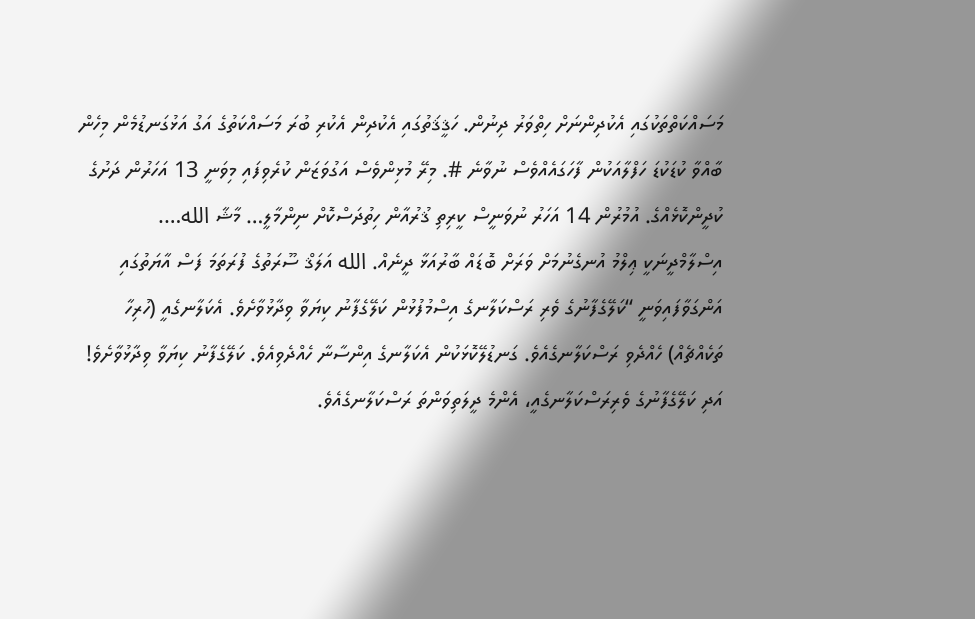މަސައްކަތްތަކުގައި އެކުދިންނަށް ހިތްވަރު ދިނުން. ހަޤީޤަތުގައި އެކުދިން އެކުރި ބުރަ މަސައްކަތުގެ އަގު އަޅުގަނޑުމެން މިހެން ބާއްވާ ކުޑަކުޑަ ހަފްލާއަކުން ފާހަގައެއްވެސް ނުވާނެ #. މިރޭ މުޅިންވެސް އަގުވަޒަން ކުރެވިފައި މިވަނީ 13 އަހަރުން ދަށުގެ ކުދީންކޮޅެއްގެ. އުމުރުން 14 އަހަރު ނުވަނީސް ކީރިތި ޤުރުއާން ހިތުދަސްކޮށް ނިންމާލީ… މާޝާ الله….
އިސްލާމްދީނަކީ ޢިލްމު އުނގެނުމަށް ވަރަށް ބޮޑައް ބާރުއަޅާ ދީނެއް. الله އަލަޤް ސޫރަތުގެ ފުރަތަމަ ފަސް އާޔަތުގައި އަންގަވާފައިވަނީ “ކަލޭގެފާނުގެ ވެރި ރަސްކަލާނގެ އިސްމުފުޅުން ކަލޭގެފާނު ކިޔަވާ ވިދާޅުވާށެވެ. އެކަލާނގެއީ (ހުރިހާ ތަކެއްޗެއް) ހެއްދެވި ރަސްކަލާނގެއެވެ. ގަނޑުލޭކޮޅަކުން އެކަލާނގެ އިންސާނާ ހެއްދެވިއެވެ. ކަލޭގެފާނު ކިޔަވާ ވިދާޅުވާށެވެ! އަދި ކަލޭގެފާނުގެ ވެރިރަސްކަލާނގެއީ، އެންމެ ދީލަތިވަންތަ ރަސްކަލާނގެއެވެ.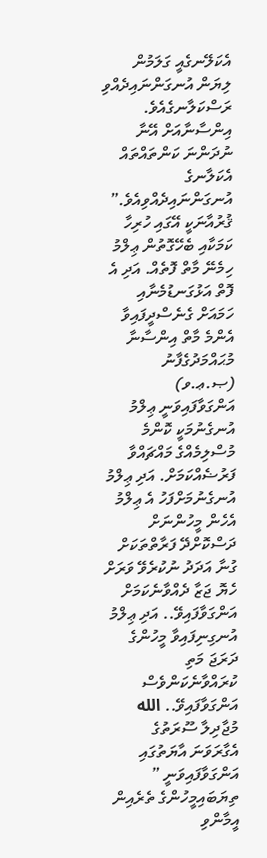އެކަލޭނގެއީ ގަލަމުން ލިޔަން އުނގަންނައިދެއްވި ރަސްކަލާނގެއެވެ. އިންސާނާއަށް އޭނާ ނުދަންނަ ކަންތައްތައް އެކަލާނގެ އުނގަންނައިދެއްވިއެވެ.”
ޤުރުއާނަކީ އޭގައި ހުރިހާ ކަމަކާއި ބެހޭގޮތުން ޢިލްމު ހިމެނޭ މާތް ފޮތެއް. އަދި އެ ފޮތް އަޅުގަނޑުމެނާއި ހަމައަށް ގެނެސްދީފައިވާ އެންމެ މާތް އިންސާނާ މުޙައްމަދުގެފާނު (ޞ.ޢ.ވ) އަންގަވާފައިވަނީ ޢިލްމު އުނގެނުމަކީ ކޮންމެ މުސްލިމެއްގެ މައްޗައްވާ ފަރުޟެއްކަމަށް. އަދި ޢިލްމު އުނގެނުމަށްފަހު އެ ޢިލްމު އެހެން މީހުންނަށް ދަސްކޮށްދޭ ފަރާތްތަކަށް ގުނާ އަދަދު ނުކުރެވޭ ވަރަށް ހެޔޮ ޖަޒާ ދެއްވާނެކަމަށް އަންގަވާފައިވޭ.. އަދި ޢިލްމު އުނގިނިފައިވާ މީހުންގެ ދަރަޖަ މަތި ކުރައްވާނެކަންވެސް އަންގަވާފައިވޭ.. الله މުޖާދިލާ ސޫރަތުގެ އެގާރަވަނަ އާޔަތުގައި އަންގަވާފައިވަނީ ” ތިޔަބައިމީހުންގެ ތެރެއިން އީމާންވި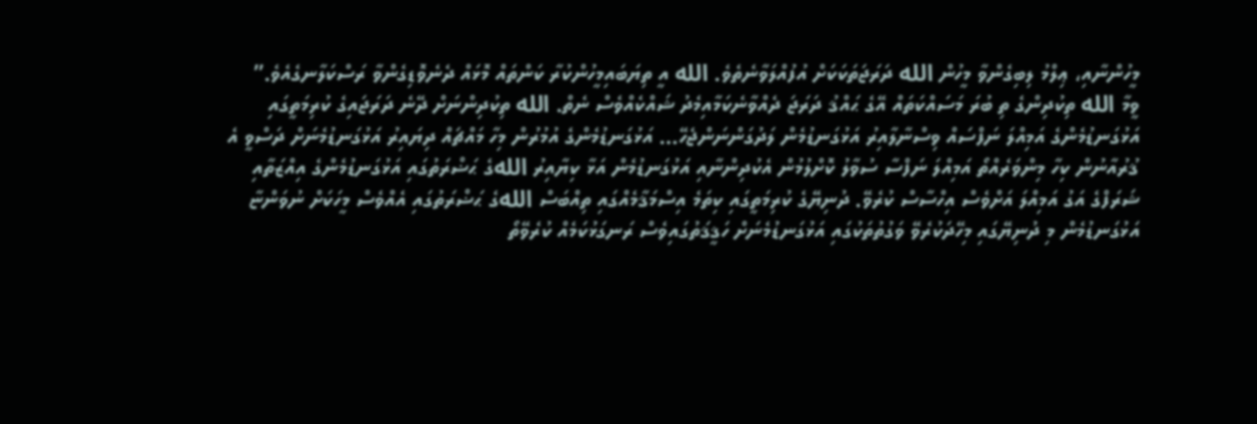މީހުންނާއި، ޢިލްމު ލިބިގެންވާ މީހުން الله ދަރަޖަތަކަކަށް އުފުއްލަވާނެތެވެ. الله އީ ތިޔަބައިމީހުންކުރާ ކަންތައް މޮޅައް ދެނެވޮޑިގެންވާ ރަސްކަލާނގެއެވެ.”
ވީމާ الله ތިކުދިންގެ ތި ބުރަ މަސައްކަތައް އޭގެ ޙައްޤު ދަރަޖަ ދެއްވާނެކަމާއިމެދު ޝައްކެއްވެސް ނެތް. الله ތިކުދިންނަށް ދޭނެ ދަރަޖައިގެ ކުރިމަތީގައި އަޅުގަނޑުމެންގެ އަމިއްލަ ނަފްސައް ވިސްނާލާއިރު އަޅުގަނޑުމެން ލަދުގަންނަންޖެހޭ… އަޅުގަނޑުމެންގެ އުމުރުން މިހާ މައްޗައް ދިޔައިރު އަޅުގަނޑުމެނަށް ދަސްވީ އެ ޤުރުއާނުން ކިހާ މިންވަރެއްތޯ އަމިއްލަ ނަފްސާ ސުވާލު ކޮށްލުމުން އެކުދިންނާއި އަޅުގަނޑުމެން އަޅާ ކިޔާއިރު اللهގެ ޙަޟްރަތުގައި އަޅުގަނޑުމެންގެ އިއްޒަތާއި ޝަރަފްގެ އަގު އަމިއްލަ އަށްވެސް އިހްސާސް ކުރެވޭ. ދުނިޔޭގެ ކުރިމަތީގައި ކިތަމެ އިސްމަޤާމެއްގައި ތިއްބަސް اللهގެ ޙަޟްރަތުގައި އެއްވެސް މީހަކަށް ނުވަންޏާ އަޅުގަނޑުމެން މި ދުނިޔޭގައި މިހޭދަކުރެވޭ ވަގުތުތަކުގައި އަޅުގަނޑުމެނަށް ހަޤީޤަތުގައިވެސް ރަނގަޅުކަމެއް ކުރެވޭތޯ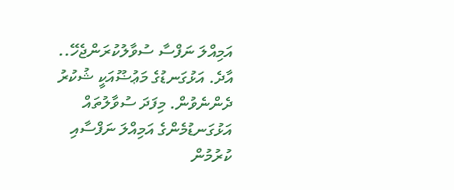އަމިއްލަ ނަފްސާ ސުވާލުކުރަންޖެހޭ..
އާދެ. އަޅުގަނޑުގެ މަޢުޟޫއަކީ ޝުކުރު ދެންނެވުން. މިފަދަ ސުވާލުތައް އަޅުގަނޑުމެންގެ އަމިއްލަ ނަފްސާއި ކުރުމުން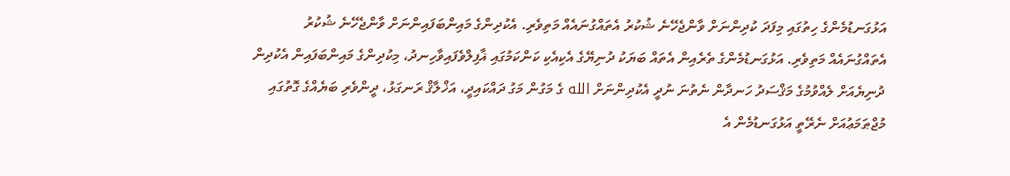އަޅުގަނޑުމެންގެ ހިތުގައި މިފަދަ ކުދިންނަށް ވާންޖެހޭނެ ޝުކުރު އެތައްގުނައެއް މަތިވެރި. އެކުދިންގެ މައިންބަފައިންނަށް ވާންޖެހޭނެ ޝުކުރު އެތައްގުނައެއް މަތިވެރި. އަޅުގަނޑުމެންގެ ތެރެއިން އެތައް ބަޔަކު ދުނިޔޭގެ އެކިއެކި ކަންކަމުގައި ޣާފިލްވެފައިވާހިނދު، މިކުދިންގެ މައިންބަފައިން އެކުދިން ދުނިޔެއަށް ލެއްވުމުގެ މަޤްސަދު ހަނދާން ނެތުނަ ނުދީ އެކުދިންނަށް الله ގެ މަގުން މަގު ދައްކައިދީ، އަޚްލާޤް ރަނގަޅު، ދީންވެރި ބަޔެއްގެ ގޮތުގައި މުޖްޠަމަޢުއަށް ނެރޭތީ އަޅުގަނޑުމެން އެ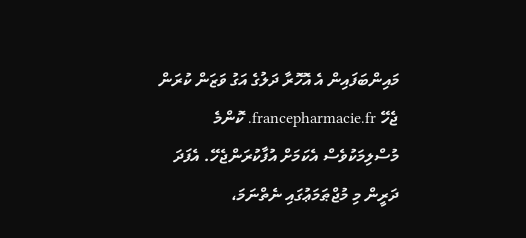މައިންބަފައިން އެ އޮހޮރާ ދަލުގެ އަގު ވަޒަން ކުރަން ޖެހޭ francepharmacie.fr. ކޮންމެ މުސްލިމަކުވެސް އެކަމަށް އުފާކުރަންޖެހޭ. އެފަދަ ދަރީން މި މުޖްޠަމަޢުގައި ނެތްނަމަ،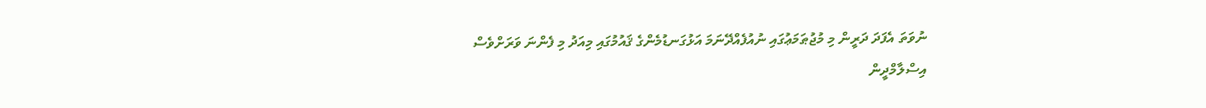ނުވަތަ އެފަދަ ދަރީން މި މުޖުޠަމަޢުގައި ނުއުފެއްދޭނަމަ އަޅުގަނޑުމެންގެ ޤައުމުގައި މިއަދު މި ފެންނަ ވަރަށްވެސް އިސްލާމްދީން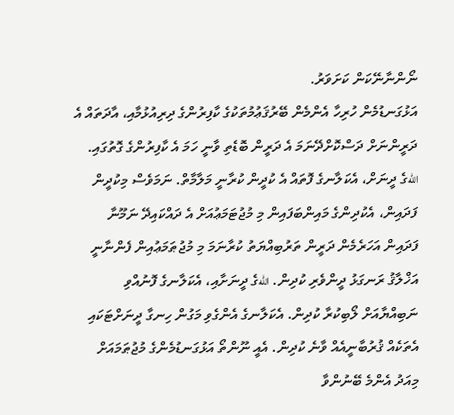ނޯންނާނޭކަން ކަށަވަރު.
އަޅުގަނޑުމެން ހުރިހާ އެންމެން ބޭރުޤަޢުމުތަކުގެ ކާފިރުންގެ ދިރިއުޅުމާއި، އާދަތައް އެ ދަރީންނަށް ދަސްކޮށްދޭނަމަ އެ ދަރީން ބޮޑެތި ވާނީ ހަމަ އެ ކާފިރުންގެ ގޮތުގައި. اللهގެ ދީނަށް، އެކަލާނގެ ފޮތައް އެ ކުދީން ކުރާނީ މަލާމާތް. ނަމަވެސް މިކުދީން ފަދައިން، އެކުދިންގެ މައިންބަފައިން މި މުޖުޓަމަޢުއަށް އެ ދައްކައިދޭ ނަމޫނާ ފަދައިން އަހަރެމެން ދަރީން ތަރުބިއްޔަތު ކުރާނަމަ މި މުޖުޠަމަޢުއިން ފެންނާނީ އަޚްލާޤު ރަނގަޅު ދީންވެރި ކުދިން. اللهގެ ދީނަށާއި، އެކަލާނގެ ފޮނުއްވި ނަބިއްޔާއަށް ލޯބިކުރާ ކުދިން. އެކަލާނގެ އެންގެވި މަގުން ހިނގާ ދީނަށްޓަކައި އެތަކެއް ޤުރުބާނީއެއް ވާނެ ކުދިން. އެއީ ނޫންތޯ އަޅުގަނޑުމެންގެ މުޖުޠަމައަށް މިއަދު އެންމެ ބޭނުންވާ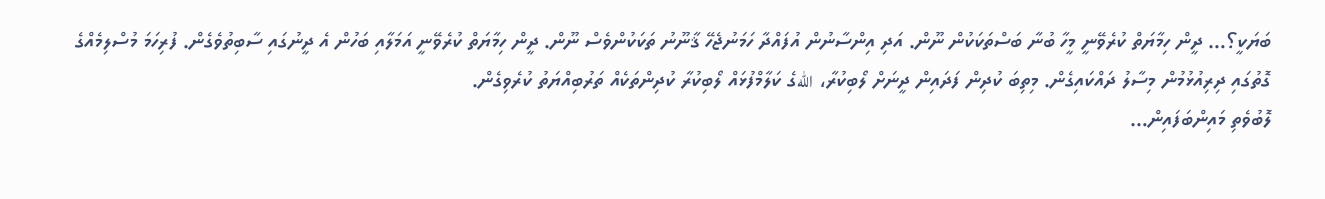ބަޔަކީ؟… ދީން ހިމާޔަތް ކުރެވޭނީ މީހާ ބުނާ ބަސްތަކަކުން ނޫން. އަދި އިންސާނުން އުފައްދާ ހަމަނުޖެހޭ ޤާނޫނު ތަކަކުންވެސް ނޫން. ދީން ހިމާޔަތް ކުރެވޭނީ އަމަލާއި ބަހުން އެ ދީނުގައި ސާބިތުވެގެން. ފުރިހަމަ މުސްލިމެއްގެ ގޮތުގައި ދިރިއުޅުމުން މިސާލު ދައްކައިގެން. މިތިބަ ކުދިން ފަދައިން ދީނަށް ލޯބިކުރާ، اللهގެ ކަލާމްފުޅައް ލޯބިކުރާ ކުދިންތަކެއް ތަރުބިއްޔަތު ކުރެވިގެން.
ލޮބުވެތި މައިންބަފައިން…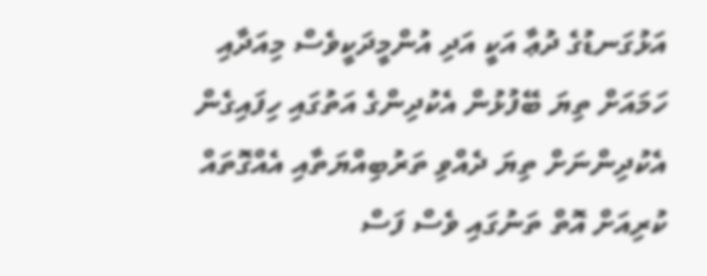އަޅުގަނޑުގެ ދުޢާ އަކީ އަދި އުންމީދަކީވެސް މިއަދާއި ހަމައަށް ތިޔަ ބޭފުޅުން އެކުދިންގެ އަތުގައި ހިފައިގެން އެކުދިންނަށް ތިޔަ ދެއްވި ތަރުބިއްޔަތާއި އެއްގޮތައް ކުރިއަށް އޮތް ތަނުގައި ވެސް ފަސް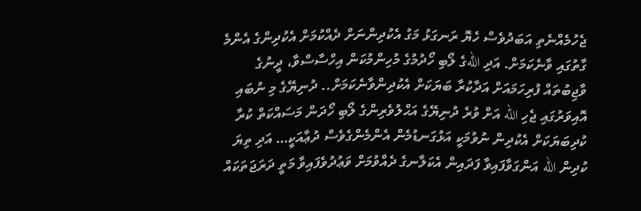ޖެހުމެއްނެތި އަބަދުވެސް ހެޔޮ ރަނގަޅު މަގު އެކުދިންނަށް ދެއްކުމަށް އެކުދިންގެ އެންމެ ގާތުގައި ވާނެކަމަށް. އަދި اللهގެ ލޯބި ހޯދުމުގެ މުހިންމުކަން އިހްސާސްވާ، ދީނުގެ ވާޖިބުތައް ފުރިހަމައަށް އަދާކުރާ ބަޔަކަށް އެކުދިންވާނެކަމަށް.. ދުނިޔޭގެ މި ނުބައި އޮއިވަރުގައި ޖެހި الله އަށް ވުރެ ދުނިޔޭގެ އަޙްލުވެރިންގެ ލޯބި ހޯދަން މަސައްކަތް ކުރާ ކުދިބަޔަކަށް އެކުދިން ނުވުމަކީ އަޅުގަނޑުމެން އެންމެންގެވެސް ދުޢާއަކީ… އަދި ތިޔަ ކުދިން الله އަންގަވާފައިވާ ފަދައިން އެކަލާނގެ ދެއްވުމަށް ވަޢުދުވެފައިވާ މަތީ ދަރަޖަތަކައް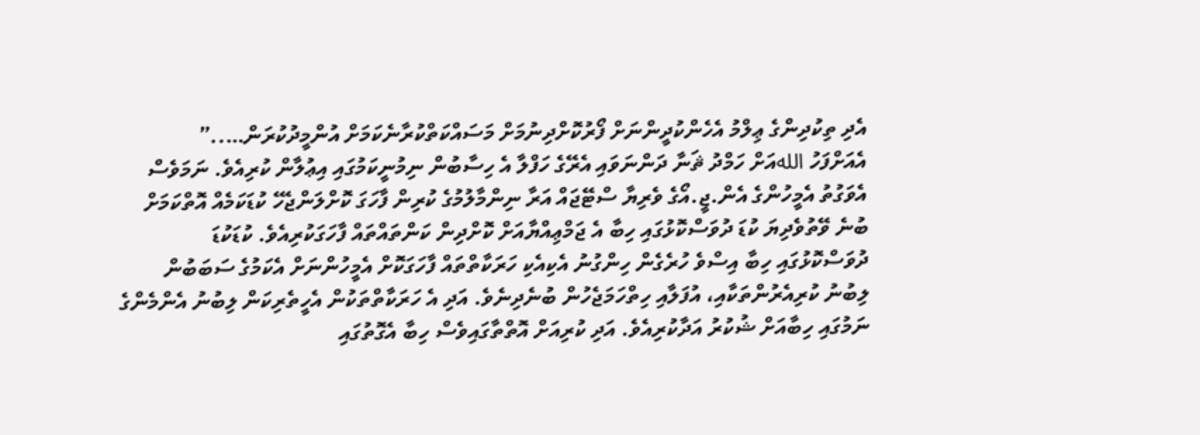އެދި ތިކުދިންގެ ޢިލްމު އެހެންކުދީންނަށް ފޯރުކޮށްދިނުމަށް މަސައްކަތްކުރާނެކަމަށް އުންމީދުކުރަން…..”
އެއަށްފަހު اللهއަށް ހަމްދު ޘަނާ ދަންނަވައި އެރޭގެ ހަފްލާ އެ ހިސާބުން ނިމުނީކަމުގައި އިޢުލާން ކުރިއެވެ. ނަމަވެސް އެވަގުތު އެމީހުންގެ އެން.ޖީ.އޯގެ ވެރިޔާ ސްޓޭޖައް އަރާ ނިންމާލުމުގެ ކުރިން ފާހަގަ ކޮށްލަންޖެހޭ ކުޑަކަމެއް އޮތްކަމަށް ބުނެ ވޭތުވެދިޔަ ކުޑަ ދުވަސްކޮޅުގައި ހިބާ އެ ޖަމްޢިއްޔާއަށް ކޮށްދިން ކަންތައްތައް ފާހަގަކުރިއެވެ. ކުޑަކުޑަ ދުވަސްކޮޅުގައި ހިބާ އިސްވެ ހުރެގެން ހިންގުނު އެކިއެކި ހަރަކާތްތައް ފާހަގަކޮށް އެމީހުންނަށް އެކަމުގެ ސަބަބުން ލިބުނު ކުރިއެރުންތަކާއި، އުފަލާއި ހިތްހަމަޖެހުން ބުނެދިނެވެ. އަދި އެ ހަރަކާތްތަކުން އެހީތެރިކަން ލިބުނު އެންމެންގެ ނަމުގައި ހިބާއަށް ޝުކުރު އަދާކުރިއެވެ. އަދި ކުރިއަށް އޮތްތާގައިވެސް ހިބާ އެގޮތުގައި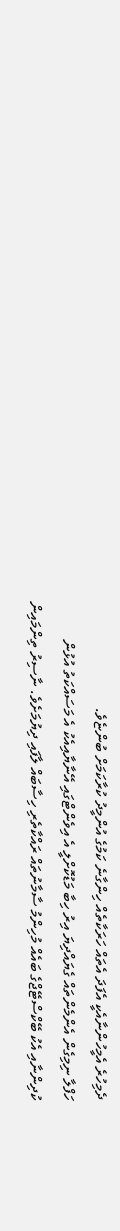ދެމިހުރެ އެމީހުންނާއެކީ އެފަދަ އެތައް ހަރަކާތެއް ހިންގާނެ ކަމުގެ އުންމީދު ކުރާކަމަށް ބުންޏެވެ.
ހަފްލާ ނިމިގެން އެންމެންތައް ގެޔައްދިޔަ އިރު ހިބާ މަޑުކޮށްލީ އެ އިވެންޓްގައި އޭނާޔާއިއެކު އެ މަސައްކަތު އުޅުން ކުދިންނާއި އެކު ބޭކްސްޓޭޖްގެ ބައެއް މުހިންމު ސާމާނުތައް ރައްކާތެރި ހިސާބައް ލާފައި ދިޔުމަށެވެ. ނާސިރު ތިންމައިން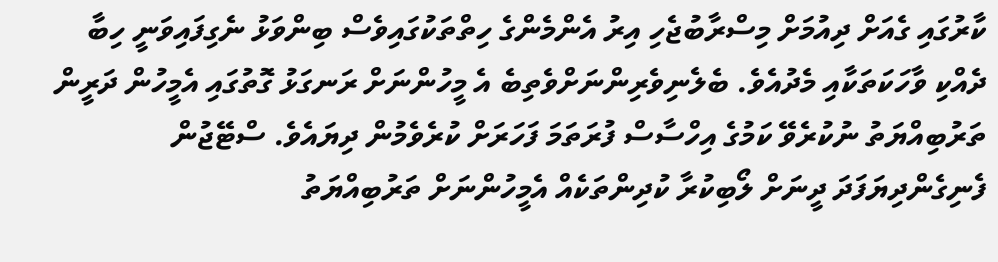ކާރުގައި ގެއަށް ދިއުމަށް މިސްރާބުޖެހި އިރު އެންމެންގެ ހިތްތަކުގައިވެސް ބިންވަޅު ނެގިފައިވަނީ ހިބާ ދެއްކި ވާހަކަތަކާއި މެދުއެވެ. ބެލެނިވެރިންނަށްވެތިބެ އެ މީހުންނަށް ރަނގަޅު ގޮތުގައި އެމީހުން ދަރީން ތަރުބިއްޔަތު ނުކުރެވޭ ކަމުގެ އިހްސާސް ފުރަތަމަ ފަހަރަށް ކުރެވެމުން ދިޔައެވެ. ސްޓޭޖުން ފެނިގެންދިޔަފަދަ ދީނަށް ލޯބިކުރާ ކުދިންތަކެއް އެމީހުންނަށް ތަރުބިއްޔަތު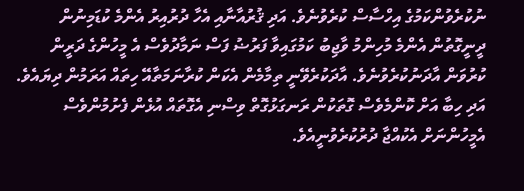ނުކުރެވުންކަމުގެ އިހްސާސް ކުރެވުނެވެ. އަދި ޤުރުއާނާއި އެހާ ދުރުއިރު އެންމެ ކުޑަމިނުން ދީނީގޮތުން އެންމެ މުހިންމު ވާޖިބު ކަމުގައިވާ ފަރުޟު ފަސް ނަމާދުވެސް އެ މީހުންގެ ދަރީން ކުރުވަން އާދަނުކުރެވުނެވެ. އާދަކުރެވޭނީ ތިމާމެން އެކަން ކުރާނަމަތާއޭ ހިތައް އަރަމުން ދިޔައެވެ. އަދި ހިބާ އަށް ކޮންމެވެސް ގޮތަކުން ރަނގަޅުގޮތް ވިސްނި އެގޮތައް އުޅެން ފެށުމުންވެސް އެމީހުންނަށް އެކުއްޖާ ދުރުކުރެވުނީއެވެ.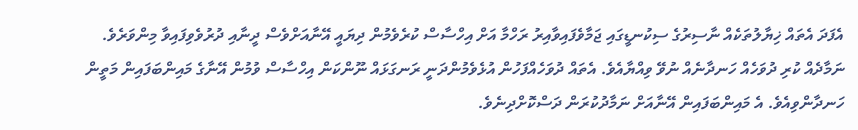އެފަދަ އެތައް ޚިޔާލުތަކެއް ނާސިރުގެ ސިކުނޑީގައި ޖަމާވެފައިވާއިރު ރަހްމާ އަށް އިހްސާސް ކުރެވެމުން ދިޔައީ އޭނާއަށްވެސް ދީނާއި ދުރުވެވިފައިވާ މިންވަރެވެ. ނަމާދެއް ކުރި ދުވަހެއް ހަނދާނެއް ނުވޭ ވިއްޔާއެވެ. އެތައް ދުވަހެއްފަހުން އުޅެވެމުންދަނީ ރަނގަޅައް ނޫންކަން އިހްސާސް ވުމުން އޭނާގެ މައިންބަފައިން މަތީން ހަނދާންވިއެވެ. އެ މައިންބަފައިން އޭނާއަށް ނަމާދުކުރަން ދަސްކޮށްދިނެވެ.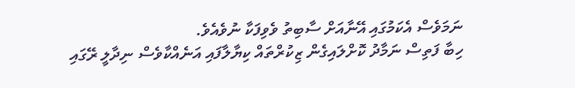ނަމަވެސް އެކަމުގައި އޭނާއަށް ސާބިތު ވެވިފަކާ ނުވެއެވެ.
ހިބާ ފަތިސް ނަމާދު ކޮށްލައިގެން ޒިކުރްތައް ކިޔާލާފައި އަނެއްކާވެސް ނިދާލީ ރޭގައި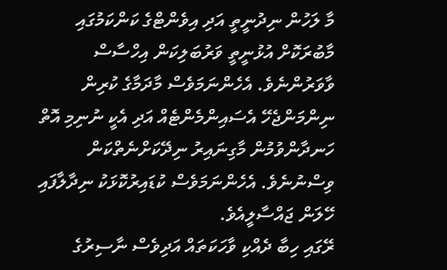މާ ލަހުން ނިދުނީތީ އަދި އިވެންޓްގެ ކަންކަމުގައި މާބުރަކޮށް އުޅުނީތީ ވަރުބަލިކަން އިހްސާސް ވާވަރުންނެވެ. އެހެންނަމަވެސް މާދަމާގެ ކުރިން ނިންމަންޖެހޭ އެސައިންމެންޓެއް އަދި އެކީ ނުނިމި އޮތް ހަނދާންވުމުން މާގިނައިރު ނިދޭކަށްނެތްކަން ވިސްނުނެވެ. އެހެންނަމަވެސް ކުޑައިރުކޮޅަކު ނިދާލާފައި ހޭލަން ޖައްސާލީއެވެ.
ރޭގައި ހިބާ ދެއްކި ވާހަކަތައް އަދިވެސް ނާސިރުގެ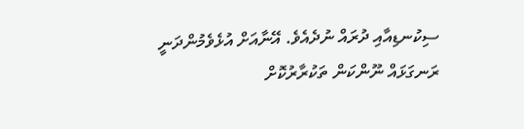ސިކުނޑިއާއި ދުރައް ނުދެއެވެ. އޭނާއަށް އުޅެވެމުންދަނީ ރަނގަޅައް ނޫންކަން ތަކުރާރުކޮށް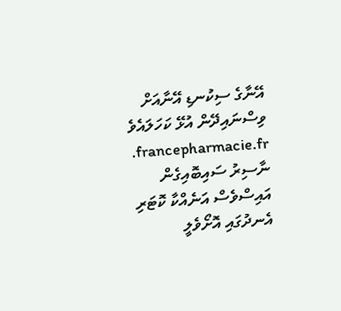އޭނާގެ ސިކުނޑި އޭނާއަށް ވިސްނައިދޭން އުޅޭ ކަހަލައެވެ francepharmacie.fr. ނާސިރު ސައިބޮއިގެން އައިސްވެސް އަނެއްކާ ކޮޓަރި އެނދުގައި އޮށޯވެލީ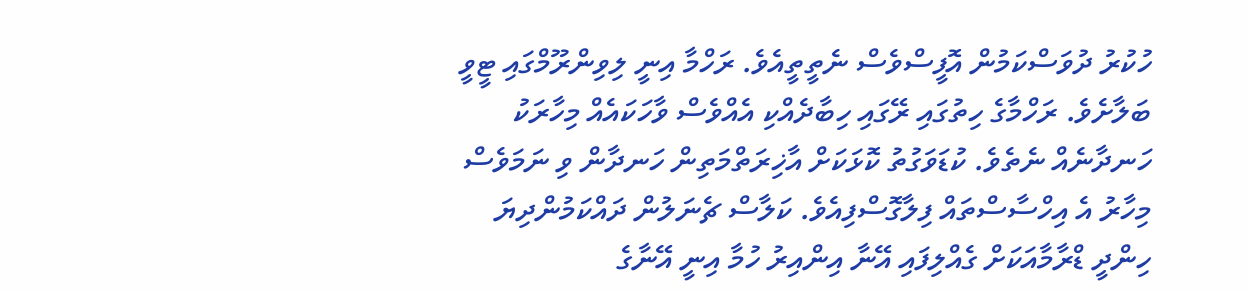ހުކުރު ދުވަސްކަމުން އޮފީސްވެސް ނެތީތީއެވެ. ރަހްމާ އިނީ ލިވިންރޫމްގައި ޓީވީ ބަލާށެވެ. ރަހްމާގެ ހިތުގައި ރޭގައި ހިބާދެއްކި އެއްވެސް ވާހަކައެއް މިހާރަކު ހަނދާނެއް ނެތެވެ. ކުޑަވަގުތު ކޮޅަކަށް އާޚިރަތްމަތިން ހަނދާން ވި ނަމަވެސް މިހާރު އެ އިހްސާސްތައް ފިލާގޮސްފިއެވެ. ކަލާސް ޗެނަލުން ދައްކަމުންދިޔަ ހިންދީ ޑްރާމާއަކަށް ގެއްލިފައި އޭނާ އިންއިރު ހުމާ އިނީ އޭނާގެ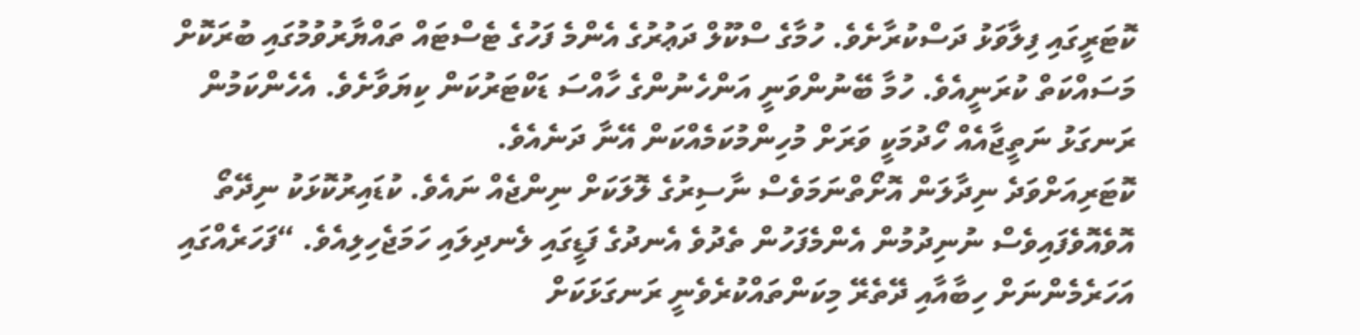ކޮޓަރީގައި ފިލާވަޅު ދަސްކުރާށެވެ. ހުމާގެ ސްކޫލް ދަޢުރުގެ އެންމެ ފަހުގެ ޓެސްޓައް ތައްޔާރުވުމުގައި ބުރަކޮށް މަސައްކަތް ކުރަނީއެވެ. ހުމާ ބޭނުންވަނީ އަންހެނުންގެ ހާއްސަ ޑަކްޓަރުކަން ކިޔަވާށެވެ. އެހެންކަމުން ރަނގަޅު ނަތީޖާއެއް ހޯދުމަކީ ވަރަށް މުހިންމުކަމެއްކަން އޭނާ ދަނެއެވެ.
ކޮޓަރިއަށްވަދެ ނިދާލަން އޮށޯތްނަމަވެސް ނާސިރުގެ ލޮލަކަށް ނިންޖެއް ނައެވެ. ކުޑައިރުކޮޅަކު ނިދޭތޯ އޮވެއޮވެފައިވެސް ނުނިދުމުން އެންމެފަހުން ތެދުވެ އެނދުގެ ފަޑީގައި ލެނދިލައި ހަމަޖެހިލިއެވެ. “ފަހަރެއްގައި އަހަރެމެންނަށް ހިބާއާއި ދޭތެރޭ މިކަންތައްކުރެވެނީ ރަނގަޅަކަށް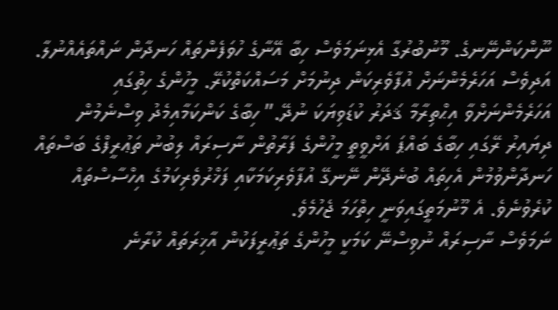ނޫންކަންނޭނގެ. މޫނުބުރުގާ އެޅިނަމަވެސް ހިބާ އޭނާގެ ހުވަފެންތައް ހަނދާން ނައްތައެއްނުލާ. އަދިވެސް އަހަރެމެންނަށް އުފާވެރިކަން ދިނުމަށް މަސައްކަތްކުރޭ. މީހުންގެ ހިތުގައި އަހަރެމެންނަށްވާ އިޙްތިރާމާ ޤަދަރު ކުޑަވިޔަކަ ނުދޭ.” ހިބާގެ ކަންކަމާއިމެދު ވިސްނެމުން ދިޔައިރު ރޭގައި ހިބާގެ ބައްޕަ އަށްވީތީ މީހުންގެ ފަރާތުން ނާސިރައް ލިބުނު ތަޢުރީފްގެ ބަސްތައް ހަނދާންވުމުން އެހިތައް ބުނެދޭން ނޭނގޭ އުފާވެރިކަމަކާއި ފަޚްރުވެރިކަމުގެ އިހްސާސްތައް ކުރެވުނެވެ. އެ މޫނުމަތީގައިވަނީ ހިތްހަމަ ޖެހުމެވެ.
ނަމަވެސް ނާސިރައް ނުވިސްނޭ ކަމަކީ މީހުންގެ ތަޢުރީފަކުން އާޚިރަތައް ކުރާނެ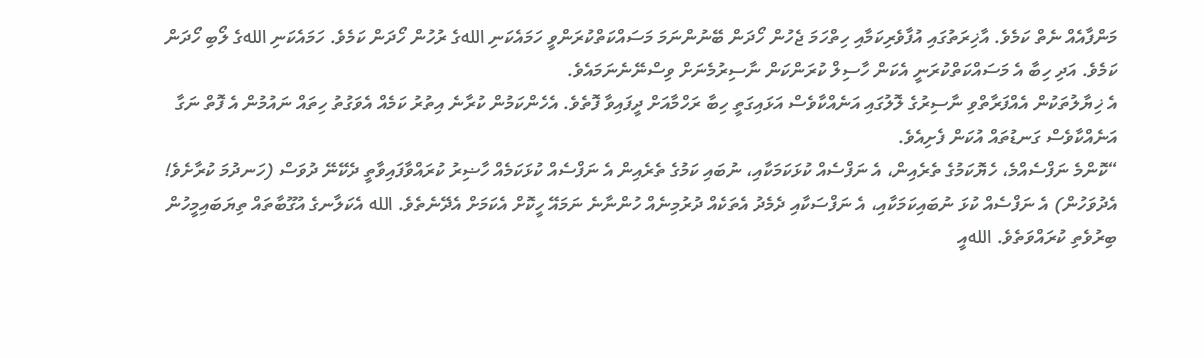މަންފާއެއް ނެތް ކަމެވެ. އާޚިރަތުގައި އުފާވެރިކަމާއި ހިތްހަމަ ޖެހުން ހޯދަން ބޭނުންނަމަ މަސައްކަތްކުރަންވީ ހަމައެކަނި اللهގެ ރުހުން ހޯދަން ކަމެވެ. ހަމައެކަނި اللهގެ ލޯބި ހޯދަން ކަމެވެ. އަދި ހިބާ އެ މަސައްކަތްކުރަނީ އެކަން ހާސިލް ކުރަންކަން ނާސިރުމެނަށް ވިސްނޭނެނަމައެވެ.
އެ ޚިޔާލުތަކުން އެއްފަރާތްވި ނާސިރުގެ ލޮލުގައި އަނެއްކާވެސް އަޅައިގަތީ ހިބާ ރަހްމާއަށް ދީފައިވާ ފޮތެވެ. އެހެންކަމުން ކުރާނެ އިތުރު ކަމެއް އެވަގުތު ހިތައް ނައުމުން އެ ފޮތް ނަގާ އަނެއްކާވެސް ގަނޑުތައް އުކަން ފެށިއެވެ.
“ކޮންމެ ނަފްސެއްމެ، ހެޔޮކަމުގެ ތެރެއިން، އެ ނަފްސެއް ކުޅަކަމަކާއި، ނުބައި ކަމުގެ ތެރެއިން އެ ނަފްސެއް ކުޅަކަމެއް ހާޟިރު ކުރައްވާފައިވާތީ ދެކޭނޭ ދުވަސް (ހަނދުމަ ކުރާށެވެ! އެދުވަހުން) އެ ނަފްސެއް ކުޅަ ނުބައިކަމަކާއި، އެ ނަފްސަކާއި ދެމެދު އެތަކެއް ދުރުމިނެއް ހުންނާނެ ނަމައޭ ހީކޮށް އެކަމަށް އެދޭނެތެވެ. الله އެކަލާނގެ އުގޫބާތައް ތިޔަބައިމީހުން ބިރުވެތި ކުރައްވަތެވެ. اللهއީ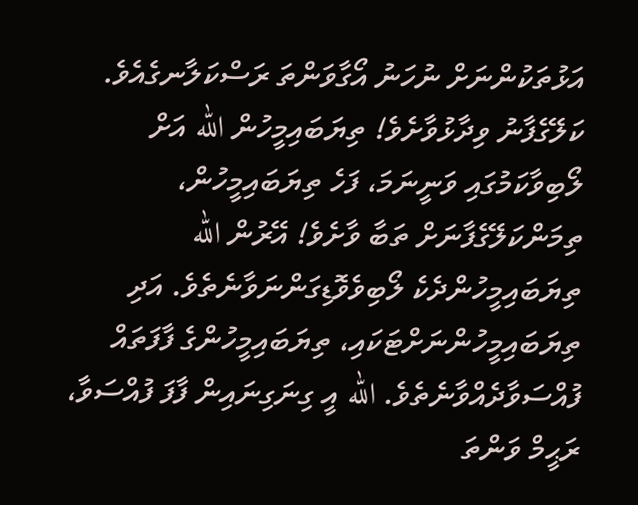އަޅުތަކުންނަށް ނުހަނު އޯގާވަންތަ ރަސްކަލާނގެއެވެ. ކަލޭގެފާނު ވިދާޅުވާށެވެ! ތިޔަބައިމީހުން الله އަށް ލޯބިވާކަމުގައި ވަނީނަމަ، ފަހެ ތިޔަބައިމީހުން، ތިމަންކަލޭގެފާނަށް ތަބާ ވާށެވެ! އޭރުން الله ތިޔަބައިމީހުންދެކެ ލޯބިވެވޮޑިގަންނަވާނެތެވެ. އަދި ތިޔަބައިމީހުންނަށްޓަކައި، ތިޔަބައިމީހުންގެ ފާފަތައް ފުއްސަވާދެއްވާނެތެވެ. الله އީ ގިނަގިނައިން ފާފަ ފުއްސަވާ، ރަޙީމް ވަންތަ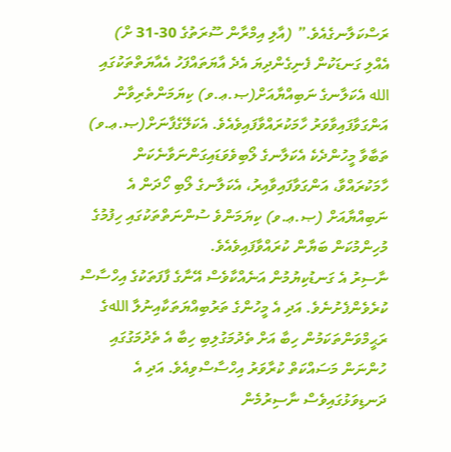ރަސްކަލާނގެއެވެ.” (އާލި އިމްރާން ސޫރަތުގެ 30-31 ށް)
އެއްލި ގަނޑަކުން ފެނިގެންދިޔަ އެދެ އާޔަތައްފަހު އެއާޔަތްތަކުގައި الله އެކަލާނގެ ނަބިއްޔާއަށް(ޞ.ޢ.ވ) ކިޔަމަންތެރިވާން އަންގަވާފައިވާވަރު ހާމަކުރައްވާފައިވެއެވެ. އެކަލޭގެފާނަށް(ޞ.ޢ.ވ) ތަބާވާ މީހުންދެކެ އެކަލާނގެ ލޯބިވެވަޑައިގަންނަވާނެކަން ހާމަކުރައްވާ، އަންގަވާފައިވާއިރު، އެކަލާނގެ ލޯބި ހޯދަން އެ ނަބިއްޔާއަށް (ޞ.ޢ.ވ) ކިޔަމަންވެ ސުންނަތްތަކުގައި ހިފުމުގެ މުހިންމުކަން ބަޔާން ކުރައްވާފައިވެއެވެ.
ނާސިރު އެ ގަނޑުކިޔުމުން އަނެއްކާވެސް އޭނާގެ ފާފަތަކުގެ އިހްސާސް ކުރެވެންފެށުނެވެ. އަދި އެ މީހުންގެ ތަރުބިއްޔަތަކާއިނުލާ اللهގެ ރަޙީމްވަންތަކަމުން ހިބާ އަށް ތެދުމަގުލިބި ހިބާ އެ ތެދުމަގުގައި ހުންނަން މަސައްކަތް ކުރާވަރު އިހްސާސްވިއެވެ. އަދި އެ ދަނޑިވަޅުގައިވެސް ނާސިރުމެން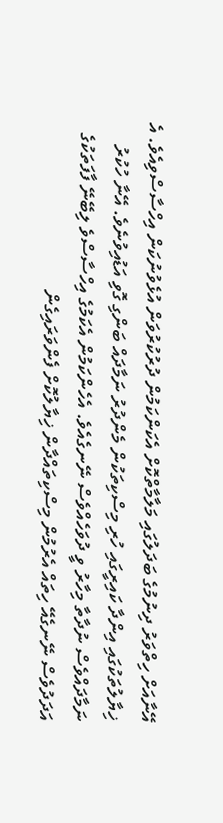އޭނާއަށް ހިތްވަރު ދިނުމުގެ ބަދަލުގައި މަލާމާތްކޮށް އެކަންކަމުން ދުރުކުރުވަން އުޅެވުނުކަން އިހްސާސްވިއެވެ. އެ ޚިޔާލުތަކުގައި އިންދާ ކައިރީގައި ހުރި މިސްކިތަކުން މެންދުރު ނަމާދައް ބަންގި ގޮވި އަޑުއިވުނެވެ. އޭނާ ހުކުރު ނަމާދައްވެސް ނުދާތާ މިހާރު ވީ ދުވަހެއްވެސް ނޭނގެއެވެ. އެހެންކަމުން އެކަމުގެ އިހްސާސްވެ ލިބޭނޭ ފާފަތަކުގެ އަދަދުވެސް ނޭނގެއޭ ހިތައް އެރުމުން މިސްކިތައްދާން ޚިޔާލުކޮށް ފެންވަރައިގެން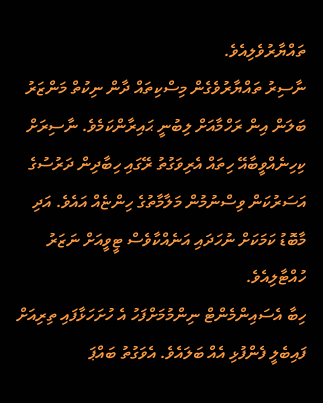ތައްޔާރުވެލިއެވެ.
ނާސިރު ތައްޔާރުވެގެން މިސްކިތައް ދާން ނިކުތް މަންޒަރު ބަލަން އިން ރަހްމާއަށް ލިބުނީ ޙައިރާންކަމެވެ. ނާސިރަށް ކިހިނެއްވީބާއޭ ހިތައް އެރިވަގުތު ރޭގައި ހިބާދިން ދަރުސުގެ އަސަރުކަން ވިސްނުމުން މަލާމާތުގެ ހިންޏެއް އައެވެ. އަދި މާބޮޑު ކަމަކަށް ނުހަދައި އަނެއްކާވެސް ޓީވީއަށް ނަޒަރު ހުއްޓާލިއެވެ.
ހިބާ އެސައިންމެންޓް ނިންމުމަށްފަހު އެ ހުށަހަޅާފައި ތިރިއަށް ފައިބެލީ ފެންފުޅި އެއް ބަލައެވެ. އެވަގުތު ބައްޕަ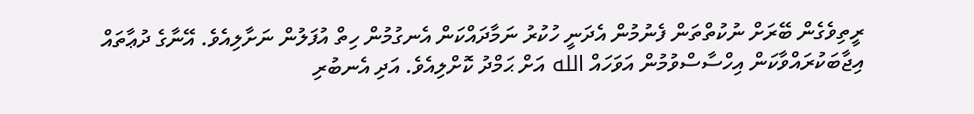ރީތިވެގެން ބޭރަށް ނުކުތްތަން ފެނުމުން އެދަނީ ހުކުރު ނަމާދައްކަން އެނގުމުން ހިތް އުފަލުން ނަށާލިއެވެ. އޭނާގެ ދުޢާތައް އިޖާބަކުރައްވާކަން އިހްސާސްވުމުން އަވަހައް الله އަށް ޙަމްދު ކޮށްލިއެވެ. އަދި އެނބުރި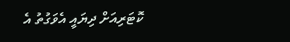ކޮޓަރިއަށް ދިޔައީ އެވަގުތު އެ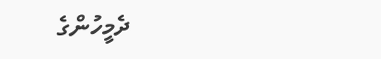ދެމީހުންގެ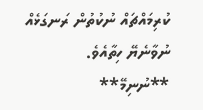ކުރިމައްޗައް ނުކުތުން ރަނގަޅެއް ނުވާނެޔޭ ހިތާއެވެ.
**ނުނިމޭ**